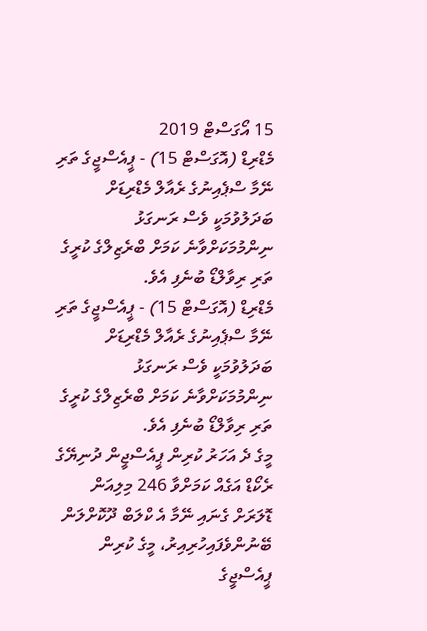15 އޯގަސްޓް 2019
މެޑްރިޑް (އޮގަސްޓް 15) - ޕީއެސްޖީގެ ތަރި ނޭމާ ސްޕެއިނުގެ ރެއާލް މެޑްރިޑަށް ބަދަލުވުމަކީ ވެސް ރަނގަޅު ނިންމުމަކަށްވާނެ ކަމަށް ބްރެޒިލްގެ ކުރީގެ ތަރި ރިވާލްޑޯ ބުނެފި އެވެ.
މެޑްރިޑް (އޮގަސްޓް 15) - ޕީއެސްޖީގެ ތަރި ނޭމާ ސްޕެއިނުގެ ރެއާލް މެޑްރިޑަށް ބަދަލުވުމަކީ ވެސް ރަނގަޅު ނިންމުމަކަށްވާނެ ކަމަށް ބްރެޒިލްގެ ކުރީގެ ތަރި ރިވާލްޑޯ ބުނެފި އެވެ.
މީގެ ދެ އަހަރު ކުރިން ޕީއެސްޖީން ދުނިޔޭގެ ރެކޯޑް އަގެއް ކަމަށްވާ 246 މިލިއަން ޑޮލަރަށް ގެނައި ނޭމާ އެ ކްލަބް ދޫކޮށްލަން ބޭނުންވެފައިހުރިއިރު، މީގެ ކުރިން ޕީއެސްޖީގެ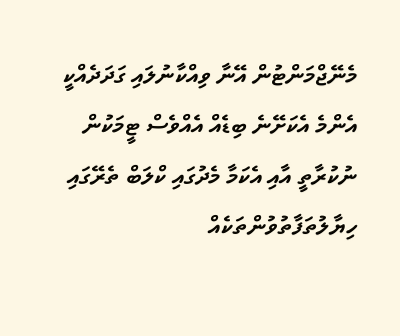މެނޭޖްމަންޓުން އޭނާ ވިއްކާނުލައި ގަދަދެއްކީ އެންމެ އެކަށޭނެ ބިޑެއް އެއްވެސް ޓީމަކުން ނުކުރާތީ އާއި އެކަމާ މެދުގައި ކްލަބް ތެރޭގައި ހިޔާލުތަފާތުވުންތަކެއް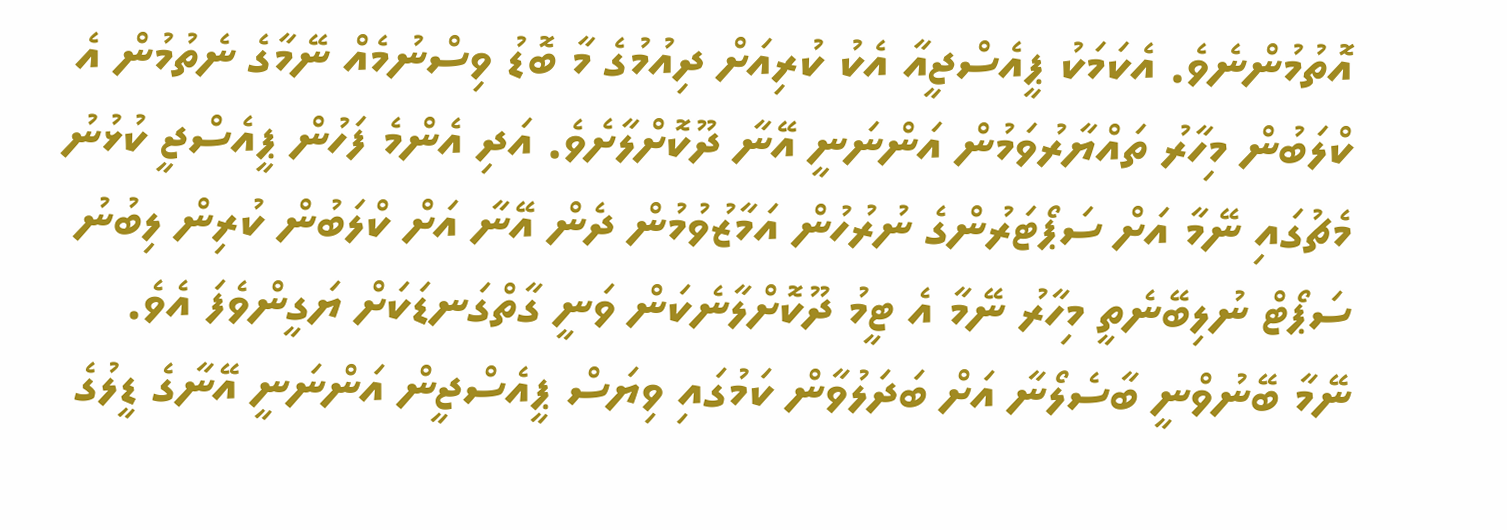އޮތުމުންނެވެ. އެކަމަކު ޕީއެސްޖީއާ އެކު ކުރިއަށް ދިއުމުގެ މާ ބޮޑު ވިސްނުމެއް ނޭމާގެ ނެތުމުން އެ ކްލަބުން މިހާރު ތައްޔާރުވަމުން އަންނަނީ އޭނާ ދޫކޮށްލާށެވެ. އަދި އެންމެ ފަހުން ޕީއެސްޖީ ކުޅުނު މެޗުގައި ނޭމާ އަށް ސަޕޯޓަރުންގެ ނުރުހުން އަމާޒުވުމުން ދެން އޭނާ އަށް ކްލަބުން ކުރިން ލިބުނު ސަޕޯޓް ނުލިބޭނެތީ މިހާރު ނޭމާ އެ ޓީމު ދޫކޮށްލާނެކަން ވަނީ ގާތްގަނޑަކަށް ޔަގީންވެފަ އެވެ.
ނޭމާ ބޭނުވްނީ ބާސެލޯނާ އަށް ބަދަލުވާން ކަމުގައި ވިޔަސް ޕީއެސްޖީން އަންނަނީ އޭނާގެ ޑީލުގެ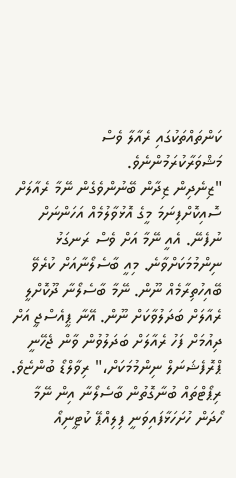ކަންތައްތަކުގައި ރެއާލާ ވެސް މަޝްވަރާކުރަމުންނެވެ.
"ޒިނެދިން ޒިދާން ބޭނުންވެގެން ނޭމާ ރެއާލަށް ސޮއިކޮށްފިނަމަ މީގެ އޮޅުވާލުމެއް އަހަންނަށް ނުފެނޭ. އެއީ ނޭމާ އަށް ވެސް ރަނގަޅު ނިންމުމަކަށްވާނެ. މިއީ ބާސެލޯނާއަށް ކުރެވޭ ބޭއިހުތިރާމެއް ނޫން. ނޭމާ ބާސެލޯނާ ދޫކޮށްލީ ރެއާލަށް ބަދަލުވާކަށް ނޫން. އޭނާ ޕީއެސްޖީ އަށް ދިއުމަށް ފަހު ރެއާލަށް ބަދަލުވުން ވާން ޖެހޭނީ ޕްރޮފެޝަނަލް ނިންމުމަކަށް،" ރިވާލްޑޯ ބުންޏެވެ.
ރިޕޯޓްތައް ބުނާގޮތުން ބާސެލޯނާ އިން ނޭމާ ހޯދަން ހުށަހަޅާފައިވަނީ ފިލިއްޕޭ ކުޓީނިއޯ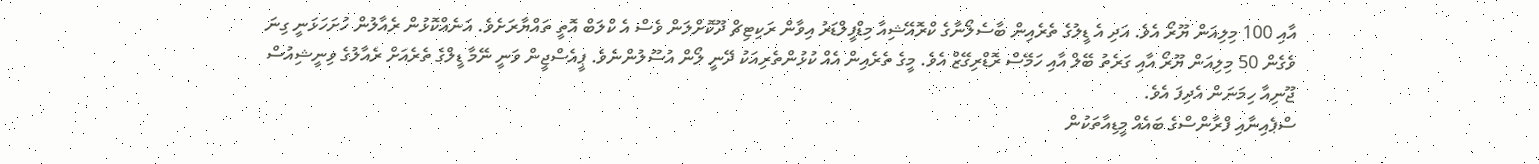އާއި 100 މިލިއަން ޔޫރޯ އެވެ. އަދި އެ ޑީލުގެ ތެރެއިން ބާސެލޯނާގެ ކްރޮއޭޝިއާ މިޑްފީލްޑަރު އިވާން ރަކިޓިޗް ދޫކޮށްލަން ވެސް އެ ކްލަބް އޮތީ ތައްޔާރަށެވެ. އަނެއްކޮޅުން ރެއާލުން ހުށަހަޅަނީ ގިނަ ވެގެން 50 މިލިއަން ޔޫރޯ އާއި ގަރެތު ބޭލް އާއި ހަމޭސް ރޮޑްރިގޭޒް އެވެ. މީގެ ތެރެއިން އެއް ކުޅުންތެރިއަކު ދޭނީ ލޯން އުސޫލުންނެވެ. ޕީއެސްޖީން ވަނީ ނޭމާ ޑީލްގެ ތެރެއަށް ރެއާލުގެ ވިނީޝިއުސް ޖޫނިއާ ހިމަނަން އެދިފަ އެވެ.
ސްޕެއިނާއި ފްރާންސްގެ ބައެއް މީޑިއާތަކުން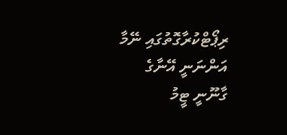ރިޕޯޓްކުރާގޮތުގައި ނޭމާ އަންނަނީ އޭނާގެ ގާނޫނީ ޓީމު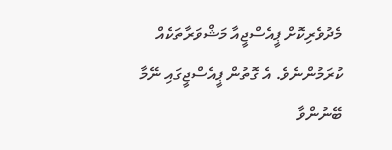މެދުވެރިކޮށް ޕީއެސްޖީއާ މަޝްވަރާތަކެއް ކުރަމުންނެވެ. އެ ގޮތުން ޕީއެސްޖީގައި ނޭމާ ބޭނުންވާ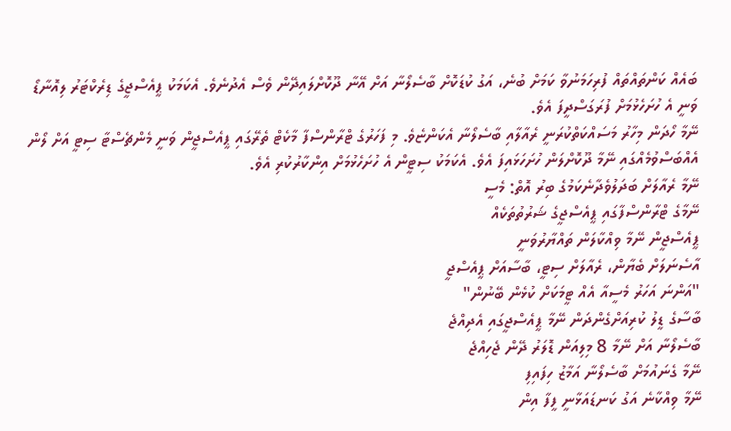ބައެއް ކަންތައްތައް ފުރިހަމަނުވާ ކަމަށް ބުނެ، އަގު ކުޑަކޮށް ބާސެލޯނާ އަށް އޭނާ ދޫކޮށްލައިދޭން ވެސް އެދުނެވެ. އެކަމަކު ޕީއެސްޖީގެ ޑިރެކްޓަރު ލިއޮނާޑޯ ވަނީ އެ ހުށަހެޅުމަށް ފުރަގަސްދީފަ އެވެ.
ނޭމާ ހޯދަން މިހާރު މަސައްކަތްކުރަނީ ރެއާލާއި ބާސެލޯނާ އެކަންޏެވެ. މި ފަހަރުގެ ޓްރާންސްފާ މާކެޓް ތެރޭގައި ޕީއެސްޖީން ވަނީ މެންޗެސްޓާ ސިޓީ އަށް ލޯން އެއްބަސްވުމެއްގައި ނޭމާ ދޫކޮށްލަން ހުށަހަޅައިފަ އެވެ. އެކަމަކު ސިޓީން އެ ހުށަހެޅުމަށް އިންކާރުކުރި އެވެ.
ނޭމާ ރެއާލަށް ބަދަލުވެދާނެކަމުގެ ބިރު އޮތް: މެސީ
ނޭމާގެ ޓްރާންސްފާގައި ޕީއެސްޖީގެ ޝަރުތުތަކެއް
ޕީއެސްޖީން ނޭމާ ވިއްކާލަން ތައްޔާރުވަނީ
އާސެނަލަށް ބެޔާން، ރެއާލަށް ސިޓީ، ބާސާއަށް ޕީއެސްޖީ
"އަންނަ އަހަރު މެސީއާ އެއް ޓީމަކަށް ކުޅެން ބޭނުން"
ބާސާގެ ޑީލު ކުރިއަށްގެންދަން ނޭމާ ޕީއެސްޖީގައި އެދިއްޖެ
ބާސެލޯނާ އަށް ނޭމާ 8 މިލިއަން ޑޮލަރު ދޭން ޖެހިއްޖެ
ނޭމާ ގެނައުމަށް ބާސެލޯނާ އަމާޒު ހިފައިފި
ނޭމާ ވިއްކާނެ އަގު ކަނޑައަޅާނީ ފީފާ އިން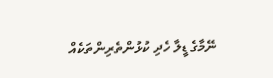ނޭމާގެ ޑީލާ ހެދި ކުޅުންތެރިންތަކެއް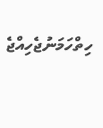ހިތްހަމަނުޖެހިއްޖެ